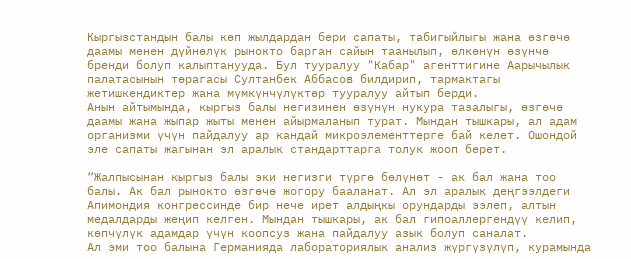Кыргызстандын балы көп жылдардан бери сапаты, табигыйлыгы жана өзгөчө даамы менен дүйнөлүк рынокто барган сайын таанылып, өлкөнүн өзүнчө бренди болуп калыптанууда. Бул тууралуу "Кабар" агенттигине Аарычылык палатасынын төрагасы Султанбек Аббасов билдирип, тармактагы жетишкендиктер жана мүмкүнчүлүктөр тууралуу айтып берди.
Анын айтымында, кыргыз балы негизинен өзүнүн нукура тазалыгы, өзгөчө даамы жана жыпар жыты менен айырмаланып турат. Мындан тышкары, ал адам организми үчүн пайдалуу ар кандай микроэлементтерге бай келет. Ошондой эле сапаты жагынан эл аралык стандарттарга толук жооп берет.

“Жалпысынан кыргыз балы эки негизги түргө бөлүнөт - ак бал жана тоо балы. Ак бал рынокто өзгөчө жогору бааланат. Ал эл аралык деңгээлдеги Апимондия конгрессинде бир нече ирет алдыңкы орундарды ээлеп, алтын медалдарды жеңип келген. Мындан тышкары, ак бал гипоаллергендүү келип, көпчүлүк адамдар үчүн коопсуз жана пайдалуу азык болуп саналат.
Ал эми тоо балына Германияда лабораториялык анализ жүргүзүлүп, курамында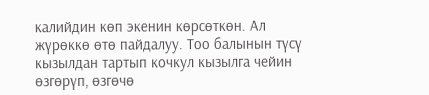калийдин көп экенин көрсөткөн. Ал жүрөккө өтө пайдалуу. Тоо балынын түсү кызылдан тартып кочкул кызылга чейин өзгөрүп, өзгөчө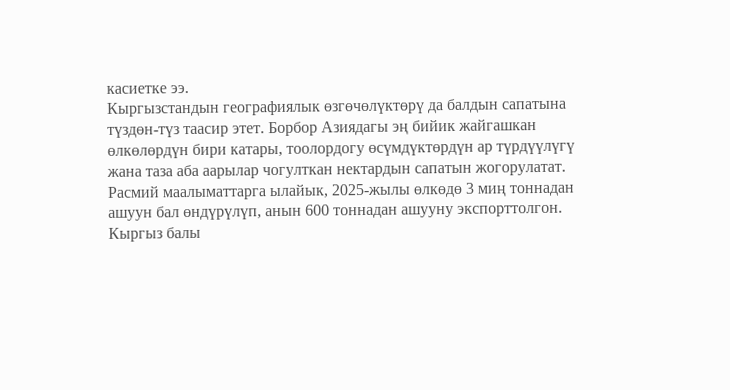касиетке ээ.
Кыргызстандын географиялык өзгөчөлүктөрү да балдын сапатына түздөн-түз таасир этет. Борбор Азиядагы эң бийик жайгашкан өлкөлөрдүн бири катары, тоолордогу өсүмдүктөрдүн ар түрдүүлүгү жана таза аба аарылар чогулткан нектардын сапатын жогорулатат. Расмий маалыматтарга ылайык, 2025-жылы өлкөдө 3 миң тоннадан ашуун бал өндүрүлүп, анын 600 тоннадан ашууну экспорттолгон. Кыргыз балы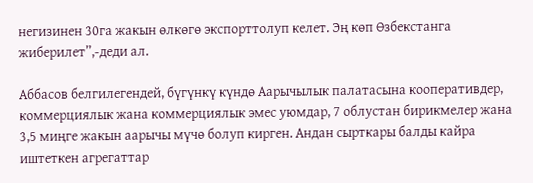негизинен 30га жакын өлкөгө экспорттолуп келет. Эң көп Өзбекстанга жиберилет”,-деди ал.

Аббасов белгилегендей, бүгүнкү күндө Аарычылык палатасына кооперативдер, коммерциялык жана коммерциялык эмес уюмдар, 7 облустан бирикмелер жана 3,5 миңге жакын аарычы мүчө болуп кирген. Андан сырткары балды кайра иштеткен агрегаттар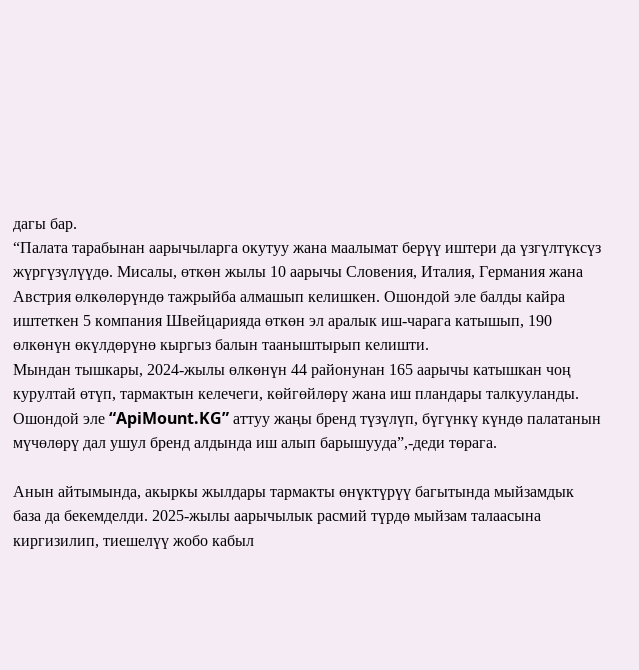дагы бар.
“Палата тарабынан аарычыларга окутуу жана маалымат берүү иштери да үзгүлтүксүз жүргүзүлүүдө. Мисалы, өткөн жылы 10 аарычы Словения, Италия, Германия жана Австрия өлкөлөрүндө тажрыйба алмашып келишкен. Ошондой эле балды кайра иштеткен 5 компания Швейцарияда өткөн эл аралык иш-чарага катышып, 190 өлкөнүн өкүлдөрүнө кыргыз балын тааныштырып келишти.
Мындан тышкары, 2024-жылы өлкөнүн 44 районунан 165 аарычы катышкан чоң курултай өтүп, тармактын келечеги, көйгөйлөрү жана иш пландары талкууланды. Ошондой эле “ApiMount.KG” аттуу жаңы бренд түзүлүп, бүгүнкү күндө палатанын мүчөлөрү дал ушул бренд алдында иш алып барышууда”,-деди төрага.

Анын айтымында, акыркы жылдары тармакты өнүктүрүү багытында мыйзамдык база да бекемделди. 2025-жылы аарычылык расмий түрдө мыйзам талаасына киргизилип, тиешелүү жобо кабыл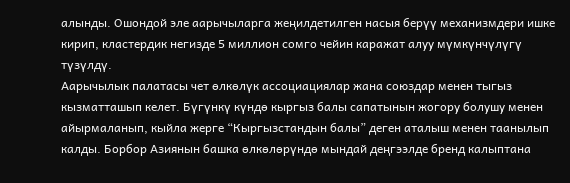алынды. Ошондой эле аарычыларга жеңилдетилген насыя берүү механизмдери ишке кирип, кластердик негизде 5 миллион сомго чейин каражат алуу мүмкүнчүлүгү түзүлдү.
Аарычылык палатасы чет өлкөлүк ассоциациялар жана союздар менен тыгыз кызматташып келет. Бүгүнкү күндө кыргыз балы сапатынын жогору болушу менен айырмаланып, кыйла жерге “Кыргызстандын балы” деген аталыш менен таанылып калды. Борбор Азиянын башка өлкөлөрүндө мындай деңгээлде бренд калыптана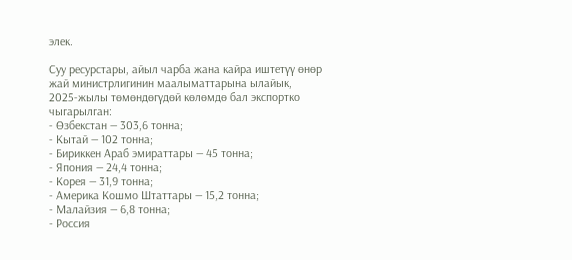элек.

Суу ресурстары, айыл чарба жана кайра иштетүү өнөр жай министрлигинин маалыматтарына ылайык, 2025-жылы төмөндөгүдөй көлөмдө бал экспортко чыгарылган:
- Өзбекстан — 303,6 тонна;
- Кытай — 102 тонна;
- Бириккен Араб эмираттары — 45 тонна;
- Япония — 24,4 тонна;
- Корея — 31,9 тонна;
- Америка Кошмо Штаттары — 15,2 тонна;
- Малайзия — 6,8 тонна;
- Россия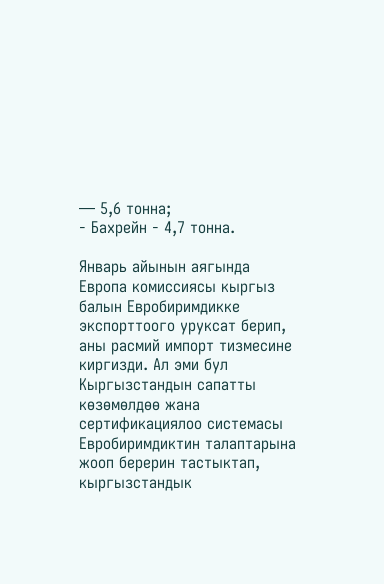— 5,6 тонна;
- Бахрейн - 4,7 тонна.

Январь айынын аягында Европа комиссиясы кыргыз балын Евробиримдикке экспорттоого уруксат берип, аны расмий импорт тизмесине киргизди. Ал эми бул Кыргызстандын сапатты көзөмөлдөө жана сертификациялоо системасы Евробиримдиктин талаптарына жооп берерин тастыктап, кыргызстандык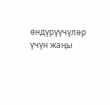өндүрүүчүлөр үчүн жаңы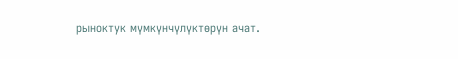рыноктук мүмкүнчүлүктөрүн ачат.